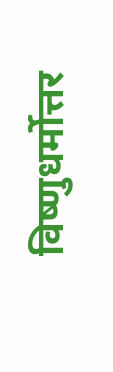विष्णुधर्मोत्तर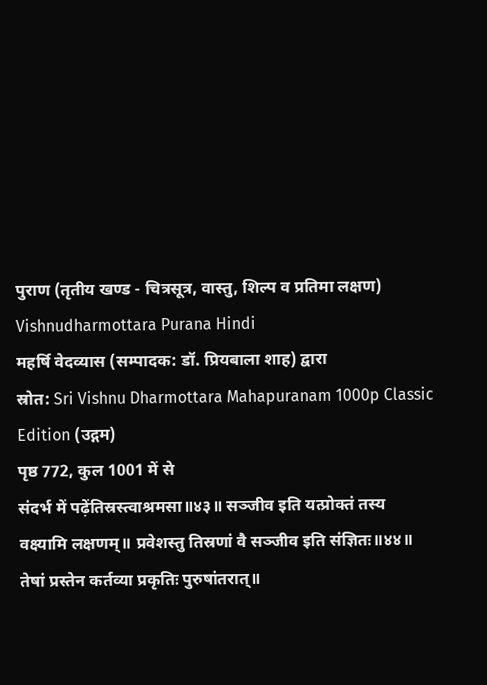पुराण (तृतीय खण्ड - चित्रसूत्र, वास्तु, शिल्प व प्रतिमा लक्षण)
Vishnudharmottara Purana Hindi
महर्षि वेदव्यास (सम्पादक: डॉ. प्रियबाला शाह) द्वारा
स्रोत: Sri Vishnu Dharmottara Mahapuranam 1000p Classic Edition (उद्गम)
पृष्ठ 772, कुल 1001 में से
संदर्भ में पढ़ेंतिस्रस्त्वाश्रमसा॥४३॥ सञ्जीव इति यत्प्रोक्तं तस्य वक्ष्यामि लक्षणम्॥ प्रवेशस्तु तिस्रणां वै सञ्जीव इति संज्ञितः॥४४॥ तेषां प्रस्तेन कर्तव्या प्रकृतिः पुरुषांतरात्॥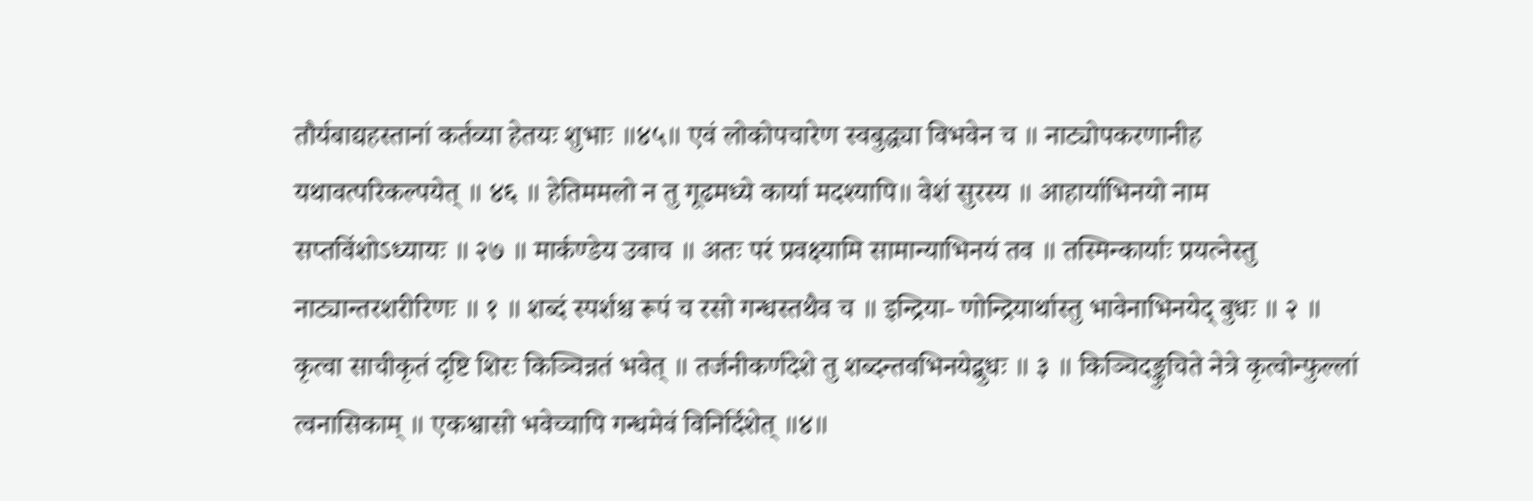तौर्यबाद्यहस्तानां कर्तव्या हेतयः शुभाः ॥४५॥ एवं लोकोपचारेण स्वबुद्ध्या विभवेन च ॥ नाट्योपकरणानीह यथावत्परिकल्पयेत् ॥ ४६ ॥ हेतिममलो न तु गूढमध्ये कार्या मदश्यापि॥ वेशं सुरस्य ॥ आहार्याभिनयो नाम सप्तविंशोऽध्यायः ॥ २७ ॥ मार्कण्डेय उवाच ॥ अतः परं प्रवक्ष्यामि सामान्याभिनयं तव ॥ तस्मिन्कार्याः प्रयत्नेस्तु नाट्यान्तरशरीरिणः ॥ १ ॥ शब्दं स्पर्शश्च रूपं च रसो गन्धस्तथैव च ॥ इन्द्रिया- णोन्द्रियार्थास्तु भावेनाभिनयेद् बुधः ॥ २ ॥ कृत्वा साचीकृतं दृष्टि शिरः किञ्चिन्नतं भवेत् ॥ तर्जनीकर्णदेशे तु शब्दन्तवभिनयेद्बुधः ॥ ३ ॥ किञ्चिदङ्कुचिते नेत्रे कृत्वोन्फुल्लां त्वनासिकाम् ॥ एकश्वासो भवेच्चापि गन्धमेवं विनिर्दिशेत् ॥४॥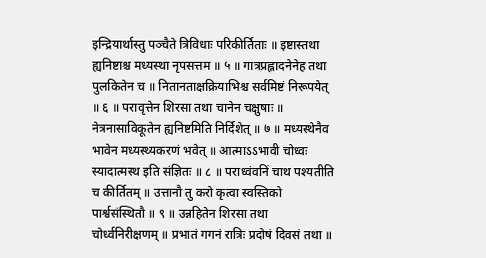इन्द्रियार्थास्तु पञ्चैते त्रिविधाः परिकीर्तिताः ॥ इष्टास्तथा ह्यनिष्टाश्च मध्यस्था नृपसत्तम ॥ ५ ॥ गात्रप्रह्लादनेनेह तथा पुलकितेन च ॥ नितानताक्षक्रियाभिश्च सर्वमिष्टं निरूपयेत् ॥ ६ ॥ परावृत्तेन शिरसा तथा चानेन चक्षुषाः ॥ नेत्रनासाविकूतेन ह्यनिष्टमिति निर्दिशेत् ॥ ७ ॥ मध्यस्थेनैव भावेन मध्यस्थ्यकरणं भवेत् ॥ आत्माऽऽभावी चोध्वः स्यादात्मस्थ इति संज्ञितः ॥ ८ ॥ पराध्वंवनिं चाथ पश्यतीति च कीर्तितम् ॥ उत्तानौ तु करो कृत्वा स्वस्तिको पार्श्वसंस्थितौ ॥ ९ ॥ उन्नहितेन शिरसा तथा चोर्ध्वनिरीक्षणम् ॥ प्रभातं गगनं रात्रिः प्रदोषं दिवसं तथा ॥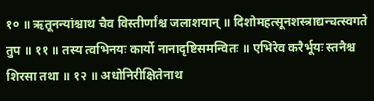१० ॥ ऋतूनन्यांश्चाथ चैव विस्तीर्णांश्च जलाशयान् ॥ दिशोमहत्सूनशस्त्राद्यन्चत्स्वगते तुप ॥ ११ ॥ तस्य त्वभिनयः कार्यो नानादृष्टिसमन्वितः ॥ एभिरेव करैर्भूयः स्तनैश्च शिरसा तथा ॥ १२ ॥ अधोनिरीक्षितेनाथ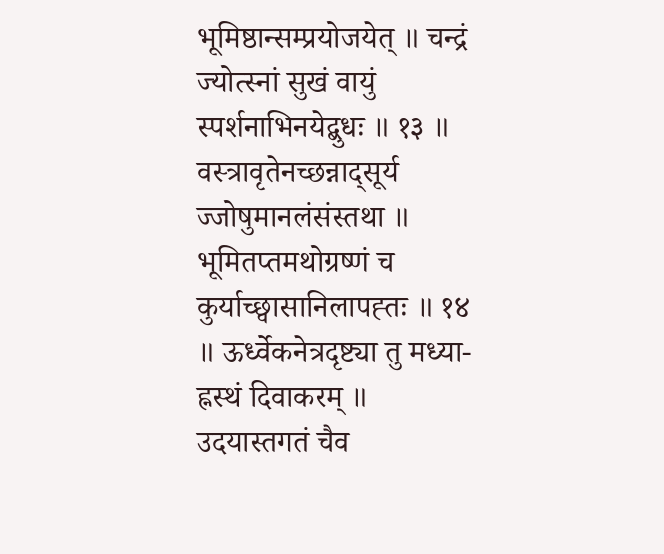भूमिष्ठान्सम्प्रयोजयेत् ॥ चन्द्रं ज्योत्स्नां सुखं वायुं स्पर्शनाभिनयेद्बुधः ॥ १३ ॥ वस्त्रावृतेनच्छन्नाद्सूर्य ज्जोषुमानलंसंस्तथा ॥ भूमितप्तमथोग्रष्णं च कुर्याच्छ्वासानिलापह्तः ॥ १४ ॥ ऊर्ध्वेकनेत्रदृष्ट्या तु मध्या- ह्नस्थं दिवाकरम् ॥ उदयास्तगतं चैव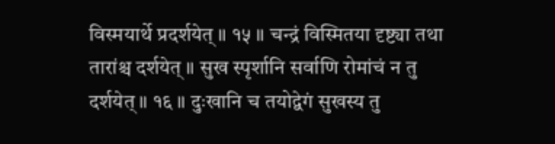विस्मयार्थे प्रदर्शयेत् ॥ १५ ॥ चन्द्रं विस्मितया दृष्ट्या तथा तारांश्च दर्शयेत् ॥ सुख स्पृर्शानि सर्वाणि रोमांचं न तु दर्शयेत् ॥ १६ ॥ दुःखानि च तयोद्वेगं सुखस्य तु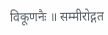विकूणनैः ॥ सम्मीरोद्गत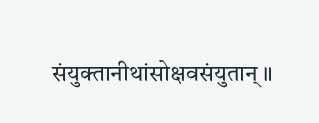संयुक्तानीथांसोक्षवसंयुतान्॥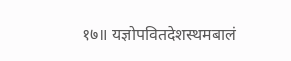१७॥ यज्ञोपवितदेशस्थमबालं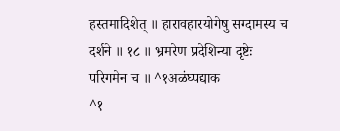हस्तमादिशेत् ॥ हारावहारयोगेषु सग्दामस्य च दर्शने ॥ १८ ॥ भ्रमरेण प्रदेशिन्या दृष्टेः परिगमेन च ॥ ^१अळंघ्पद्याक
^१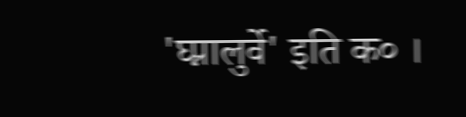'घ्प्नालुर्वे' इति क० ।